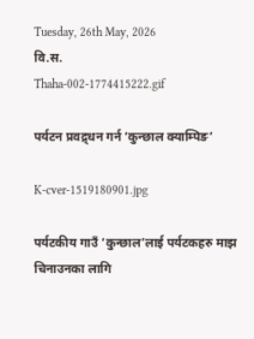Tuesday, 26th May, 2026
वि.स.
Thaha-002-1774415222.gif

पर्यटन प्रवद्र्धन गर्न ‘कुन्छाल क्याम्पिङ’

K-cver-1519180901.jpg

पर्यटकीय गाउँ ‘कुन्छाल’लाई पर्यटकहरु माझ चिनाउनका लागि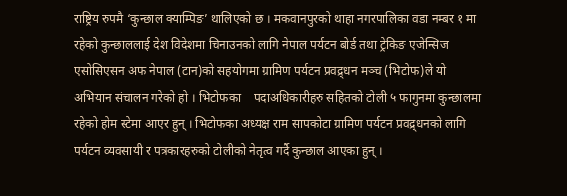राष्ट्रिय रुपमै ‘कुन्छाल क्याम्पिङ’ थालिएको छ । मकवानपुरको थाहा नगरपालिका वडा नम्बर १ मा रहेको कुन्छाललाई देश विदेशमा चिनाउनको लागि नेपाल पर्यटन बोर्ड तथा ट्रेकिङ एजेन्सिज एसोसिएसन अफ नेपाल (टान)को सहयोगमा ग्रामिण पर्यटन प्रवद्र्धन मञ्च (भिटोफ)ले यो अभियान संचालन गरेको हो । भिटोफका    पदाअधिकारीहरु सहितको टोली ५ फागुनमा कुन्छालमा रहेको होम स्टेमा आएर हुन् । भिटोफका अध्यक्ष राम सापकोटा ग्रामिण पर्यटन प्रवद्र्धनको लागि पर्यटन व्यवसायी र पत्रकारहरुको टोलीको नेतृत्व गर्दै कुन्छाल आएका हुन् ।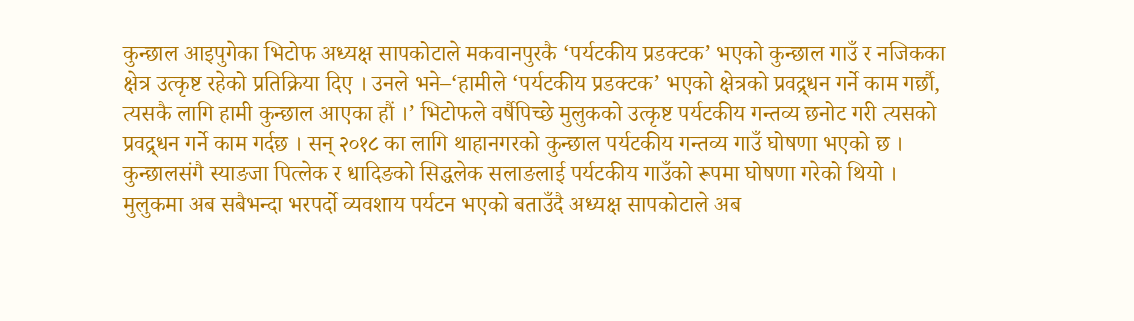कुन्छाल आइपुगेका भिटोफ अध्यक्ष सापकोटाले मकवानपुरकै ‘पर्यटकीय प्रडक्टक’ भएको कुन्छाल गाउँ र नजिकका क्षेत्र उत्कृष्ट रहेको प्रतिक्रिया दिए । उनले भने–‘हामीले ‘पर्यटकीय प्रडक्टक’ भएको क्षेत्रको प्रवद्र्धन गर्ने काम गर्छौ, त्यसकै लागि हामी कुन्छाल आएका हौं ।’ भिटोफले वर्षैपिच्छे मुलुकको उत्कृष्ट पर्यटकीय गन्तव्य छनोट गरी त्यसको प्रवद्र्धन गर्ने काम गर्दछ । सन् २०१८ का लागि थाहानगरको कुन्छाल पर्यटकीय गन्तव्य गाउँ घोषणा भएको छ । कुन्छालसंगै स्याङजा पित्लेक र धादिङको सिद्धलेक सलाङलाई पर्यटकीय गाउँको रूपमा घोषणा गरेको थियो । मुलुकमा अब सबैभन्दा भरपर्दो व्यवशाय पर्यटन भएको बताउँदै अध्यक्ष सापकोटाले अब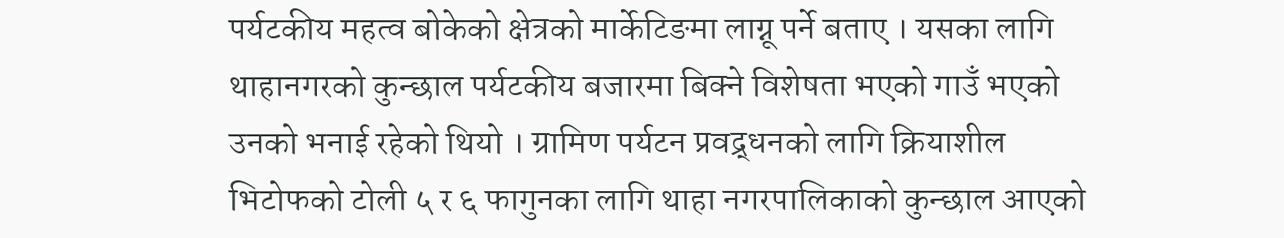पर्यटकीय महत्व बोकेको क्षेत्रको मार्केटिङमा लाग्नू पर्ने बताए । यसका लागि थाहानगरको कुन्छाल पर्यटकीय बजारमा बिक्ने विशेषता भएको गाउँ भएको उनको भनाई रहेको थियो । ग्रामिण पर्यटन प्रवद्र्धनको लागि क्रियाशील भिटोफको टोली ५ र ६ फागुनका लागि थाहा नगरपालिकाको कुन्छाल आएको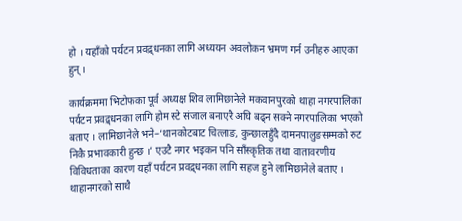हो । यहाँको पर्यटन प्रवद्र्धनका लागि अध्ययन अवलोकन भ्रमण गर्न उनीहरु आएका हुन् ।

कार्यक्रममा भिटोफका पूर्व अध्यक्ष शिव लामिछानेले मकवानपुरको थाहा नगरपालिका पर्यटन प्रवद्र्धनका लागि होम स्टे संजाल बनाएरै अघि बढ्न सक्ने नगरपालिका भएको बताए । लामिछानेले भने–‘थानकोटबाट चित्लाङ, कुन्छालहुँदै दामनपालुङसम्मको रुट निकै प्रभावकारी हुन्छ ।’ एउटै नगर भइकन पनि साँस्कृतिक तथा वातावरणीय विविधताका कारण यहाँ पर्यटन प्रवद्र्धनका लागि सहज हुने लामिछानेले बताए । थाहानगरको साथै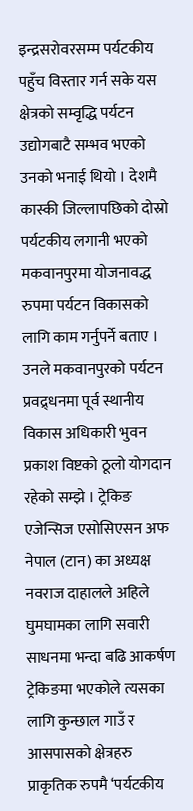इन्द्रसरोवरसम्म पर्यटकीय पहुँच विस्तार गर्न सके यस क्षेत्रको सम्वृद्धि पर्यटन उद्योगबाटै सम्भव भएको उनको भनाई थियो । देशमै कास्की जिल्लापछिको दोस्रो पर्यटकीय लगानी भएको मकवानपुरमा योजनावद्ध रुपमा पर्यटन विकासको लागि काम गर्नुपर्ने बताए । उनले मकवानपुरको पर्यटन प्रवद्र्धनमा पूर्व स्थानीय विकास अधिकारी भुवन प्रकाश विष्टको ठूलो योगदान रहेको सम्झे । ट्रेकिङ एजेन्सिज एसोसिएसन अफ नेपाल (टान) का अध्यक्ष नवराज दाहालले अहिले घुमघामका लागि सवारी साधनमा भन्दा बढि आकर्षण ट्रेकिङमा भएकोले त्यसका लागि कुन्छाल गाउँ र आसपासको क्षेत्रहरु प्राकृतिक रुपमै ‘पर्यटकीय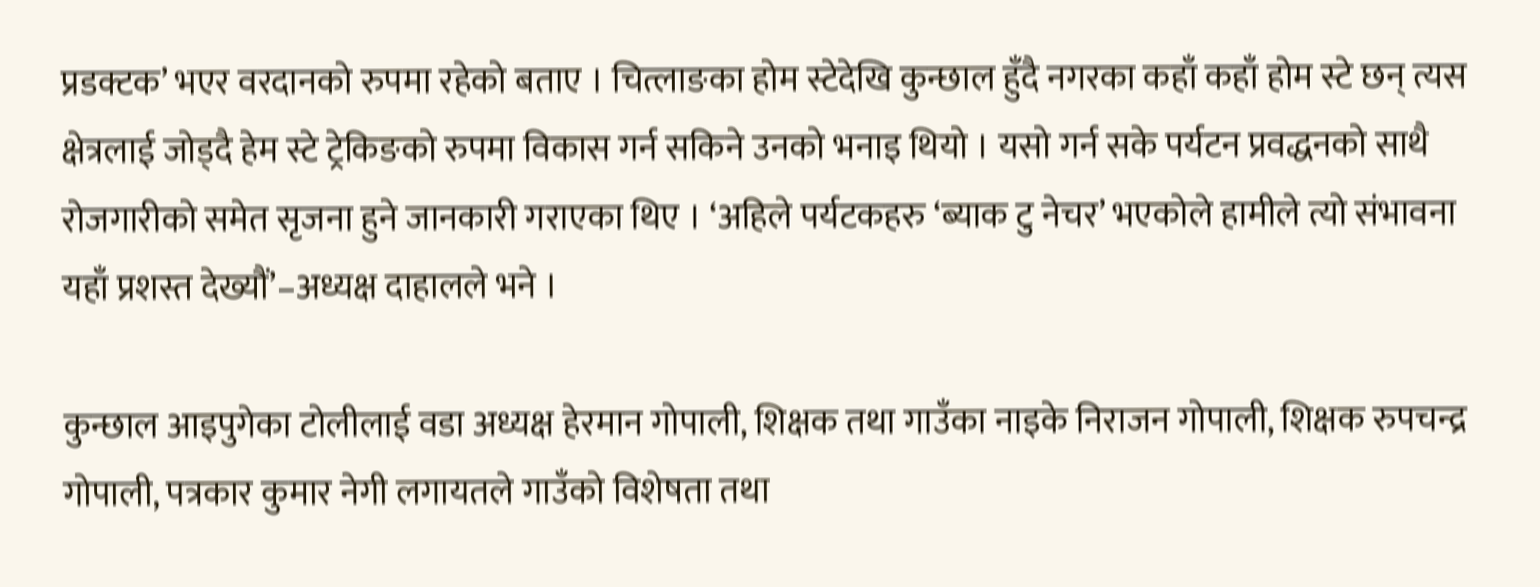प्रडक्टक’ भएर वरदानको रुपमा रहेको बताए । चित्लाङका होम स्टेदेखि कुन्छाल हुँदै नगरका कहाँ कहाँ होम स्टे छन् त्यस क्षेत्रलाई जोड्दै हेम स्टे ट्रेकिङको रुपमा विकास गर्न सकिने उनको भनाइ थियो । यसो गर्न सके पर्यटन प्रवद्धनको साथै रोजगारीको समेत सृजना हुने जानकारी गराएका थिए । ‘अहिले पर्यटकहरु ‘ब्याक टु नेचर’ भएकोले हामीले त्यो संभावना यहाँ प्रशस्त देख्यौं’–अध्यक्ष दाहालले भने ।

कुन्छाल आइपुगेका टोलीलाई वडा अध्यक्ष हेरमान गोपाली, शिक्षक तथा गाउँका नाइके निराजन गोपाली, शिक्षक रुपचन्द्र गोपाली, पत्रकार कुमार नेगी लगायतले गाउँको विशेषता तथा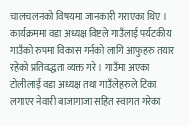चालचलनको विषयमा जानकारी गराएका थिए । कार्यक्रममा वडा अध्यक्ष विष्टले गाउँलाई पर्यटकीय गाउँको रुपमा विकास गर्नको लागि आफुहरु तयार रहेको प्रतिवद्धता व्यक्त गरे । गाउँमा अएका टोलीलाई वडा अध्यक्ष तथा गाउँलेहरुले टिका लगाएर नेवारी बाजागाजा सहित स्वागत गरेका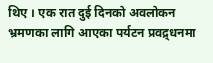थिए । एक रात दुई दिनको अवलोकन भ्रमणका लागि आएका पर्यटन प्रवद्र्धनमा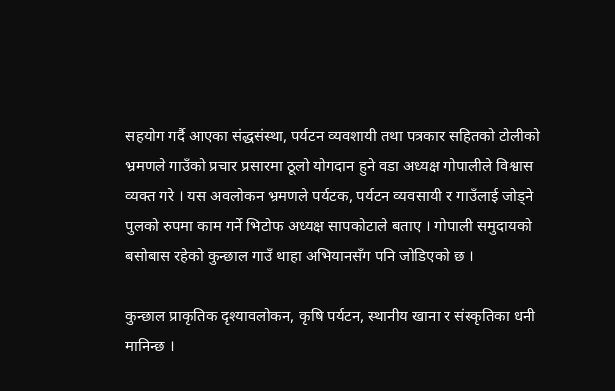सहयोग गर्दै आएका संद्धसंस्था, पर्यटन व्यवशायी तथा पत्रकार सहितको टोलीको भ्रमणले गाउँको प्रचार प्रसारमा ठूलो योगदान हुने वडा अध्यक्ष गोपालीले विश्वास व्यक्त गरे । यस अवलोकन भ्रमणले पर्यटक, पर्यटन व्यवसायी र गाउँलाई जोड्ने पुलको रुपमा काम गर्ने भिटोफ अध्यक्ष सापकोटाले बताए । गोपाली समुदायको बसोबास रहेको कुन्छाल गाउँ थाहा अभियानसँग पनि जोडिएको छ ।

कुन्छाल प्राकृतिक दृश्यावलोकन, कृषि पर्यटन, स्थानीय खाना र संस्कृतिका धनी मानिन्छ ।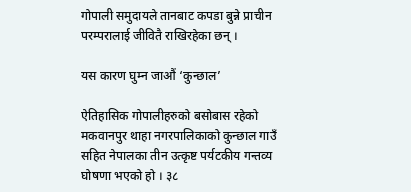गोपाली समुदायले तानबाट कपडा बुन्ने प्राचीन परम्परालाई जीवितै राखिरहेका छन् ।

यस कारण घुम्न जाऔं ‘कुन्छाल’

ऐतिहासिक गोपालीहरुको बसोबास रहेको मकवानपुर थाहा नगरपालिकाको कुन्छाल गाउँ सहित नेपालका तीन उत्कृष्ट पर्यटकीय गन्तव्य घोषणा भएको हो । ३८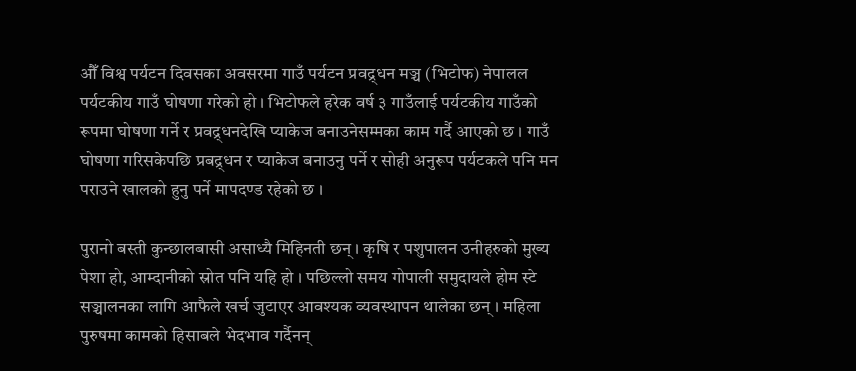औँ विश्व पर्यटन दिवसका अवसरमा गाउँ पर्यटन प्रवद्र्धन मञ्च (भिटोफ) नेपालल पर्यटकीय गाउँ घोषणा गरेको हो । भिटोफले हरेक वर्ष ३ गाउँलाई पर्यटकीय गाउँको रूपमा घोषणा गर्ने र प्रवद्र्धनदेखि प्याकेज बनाउनेसम्मका काम गर्दै आएको छ । गाउँ घोषणा गरिसकेपछि प्रबद्र्धन र प्याकेज बनाउनु पर्ने र सोही अनुरूप पर्यटकले पनि मन पराउने खालको हुनु पर्ने मापदण्ड रहेको छ ।

पुरानो बस्ती कुन्छालबासी असाध्यै मिहिनती छन् । कृषि र पशुपालन उनीहरुको मुख्य पेशा हो, आम्दानीको स्रोत पनि यहि हो । पछिल्लो समय गोपाली समुदायले होम स्टे सञ्चालनका लागि आफैले खर्च जुटाएर आवश्यक व्यवस्थापन थालेका छन् । महिला पुरुषमा कामको हिसाबले भेदभाव गर्दैनन्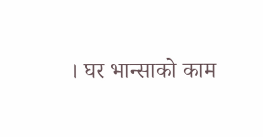। घर भान्साको काम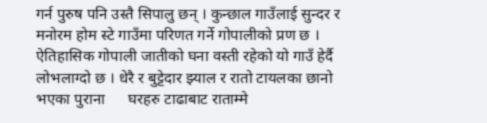गर्न पुरुष पनि उस्तै सिपालु छन् । कुन्छाल गाउँलाई सुन्दर र मनोरम होम स्टे गाउँमा परिणत गर्ने गोपालीको प्रण छ । ऐतिहासिक गोपाली जातीको घना वस्ती रहेको यो गाउँ हेर्दै लोभलाग्दो छ । धेरै र बुट्टेदार झ्याल र रातो टायलका छानो भएका पुराना      घरहरु टाढाबाट राताम्मे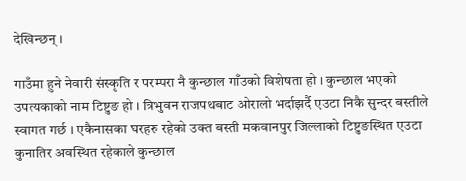देखिन्छन् ।

गाउँमा हुने नेवारी संस्कृति र परम्परा नै कुन्छाल गाँउको विशेषता हो । कुन्छाल भएको उपत्यकाको नाम टिष्टुङ हो । त्रिभुवन राजपथबाट ओरालो भर्दाझर्दै एउटा निकै सुन्दर बस्तीले स्वागत गर्छ । एकैनासका घरहरु रहेको उक्त बस्ती मकवानपुर जिल्लाको टिष्टुङस्थित एउटा कुनातिर अवस्थित रहेकाले कुन्छाल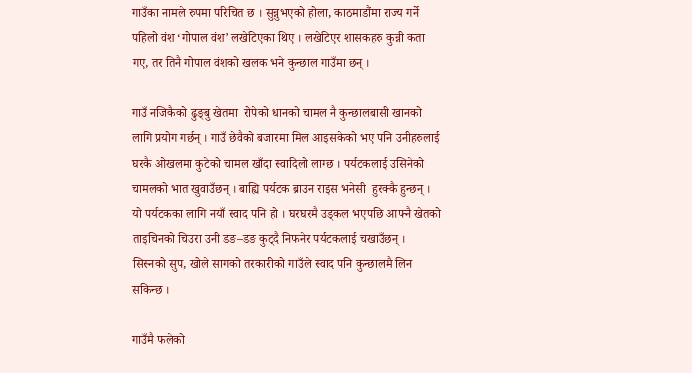गाउँका नामले रुपमा परिचित छ । सुन्नुभएको होला, काठमाडौंमा राज्य गर्ने पहिलो वंश ‘गोपाल वंश’ लखेटिएका थिए । लखेटिएर शासकहरु कुन्नी कता गए, तर तिनै गोपाल वंशको खलक भने कुन्छाल गाउँमा छन् ।

गाउँ नजिकैको ढुङ्बु खेतमा  रोपेको धानको चामल नै कुन्छालबासी खानको लागि प्रयोग गर्छन् । गाउँ छेवैको बजारमा मिल आइसकेको भए पनि उनीहरुलाई घरकै ओखलमा कुटेको चामल खाँदा स्वादिलो लाग्छ । पर्यटकलाई उसिनेको चामलको भात खुवाउँछन् । बाह्यि पर्यटक ब्राउन राइस भनेसी  हुरक्कै हुन्छन् । यो पर्यटकका लागि नयाँ स्वाद पनि हो । घरघरमै उड्कल भएपछि आफ्नै खेतको ताइचिनको चिउरा उनी डङ–डङ कुट्दै निफनेर पर्यटकलाई चखाउँछन् । सिस्नको सुप, खोले सागको तरकारीको गाउँले स्वाद पनि कुन्छालमै लिन सकिन्छ ।

गाउँमै फलेको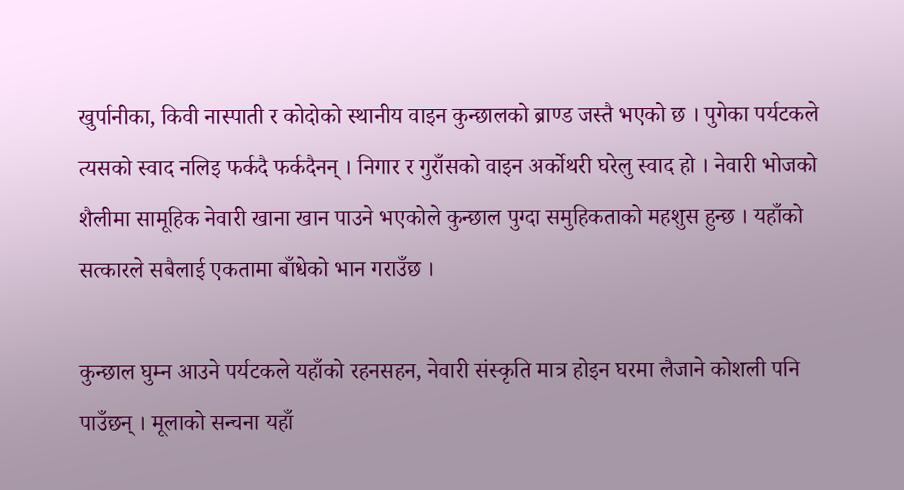खुर्पानीका, किवी नास्पाती र कोदोको स्थानीय वाइन कुन्छालको ब्राण्ड जस्तै भएको छ । पुगेका पर्यटकले त्यसको स्वाद नलिइ फर्कदै फर्कदैनन् । निगार र गुराँसको वाइन अर्कोथरी घरेलु स्वाद हो । नेवारी भोजको शैलीमा सामूहिक नेवारी खाना खान पाउने भएकोले कुन्छाल पुग्दा समुहिकताको महशुस हुन्छ । यहाँको सत्कारले सबैलाई एकतामा बाँधेको भान गराउँछ ।

कुन्छाल घुम्न आउने पर्यटकले यहाँको रहनसहन, नेवारी संस्कृति मात्र होइन घरमा लैजाने कोशली पनि पाउँछन् । मूलाको सन्चना यहाँ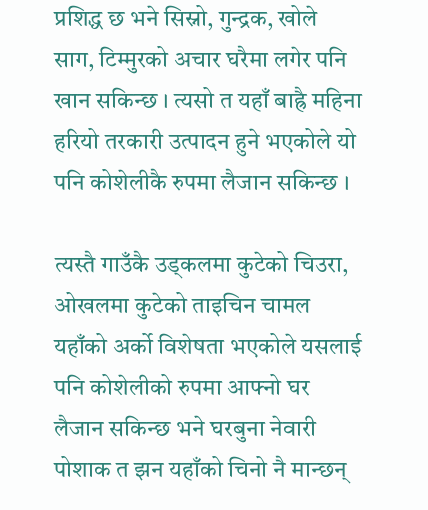प्रशिद्ध छ भने सिस्नो, गुन्द्रक, खोले साग, टिम्मुरको अचार घरैमा लगेर पनि खान सकिन्छ । त्यसो त यहाँ बाह्रै महिना हरियो तरकारी उत्पादन हुने भएकोले यो पनि कोशेलीकै रुपमा लैजान सकिन्छ ।

त्यस्तै गाउँकै उड्कलमा कुटेको चिउरा, ओखलमा कुटेको ताइचिन चामल यहाँको अर्को विशेषता भएकोले यसलाई पनि कोशेलीको रुपमा आफ्नो घर लैजान सकिन्छ भने घरबुना नेवारी पोशाक त झन यहाँको चिनो नै मान्छन्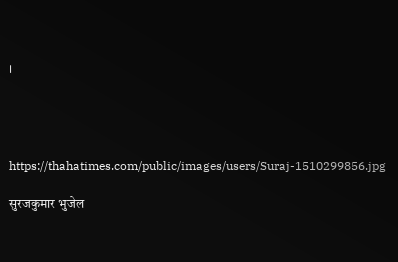।




https://thahatimes.com/public/images/users/Suraj-1510299856.jpg

सुरजकुमार भुजेल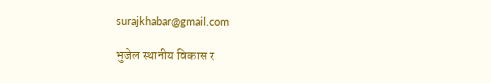surajkhabar@gmail.com

भुजेल स्थानीय विकास र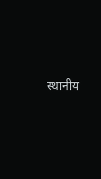स्थानीय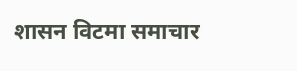शासन विटमा समाचार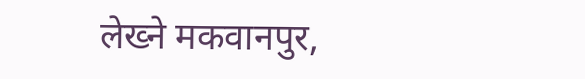लेख्ने मकवानपुर,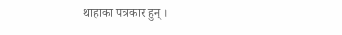थाहाका पत्रकार हुन् ।